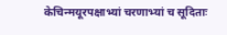केचिन्मयूरपक्षाभ्यां चरणाभ्यां च सूदिताः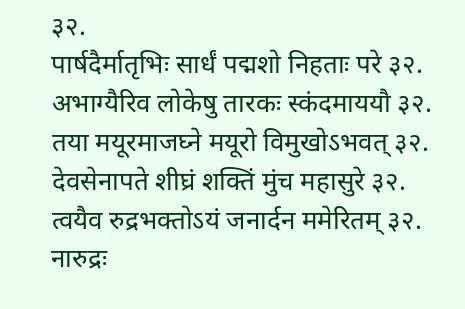३२.
पार्षदैर्मातृभिः सार्धं पद्मशो निहताः परे ३२.
अभाग्यैरिव लोकेषु तारकः स्कंदमाययौ ३२.
तया मयूरमाजघ्ने मयूरो विमुखोऽभवत् ३२.
देवसेनापते शीघ्रं शक्तिं मुंच महासुरे ३२.
त्वयैव रुद्रभक्तोऽयं जनार्दन ममेरितम् ३२.
नारुद्रः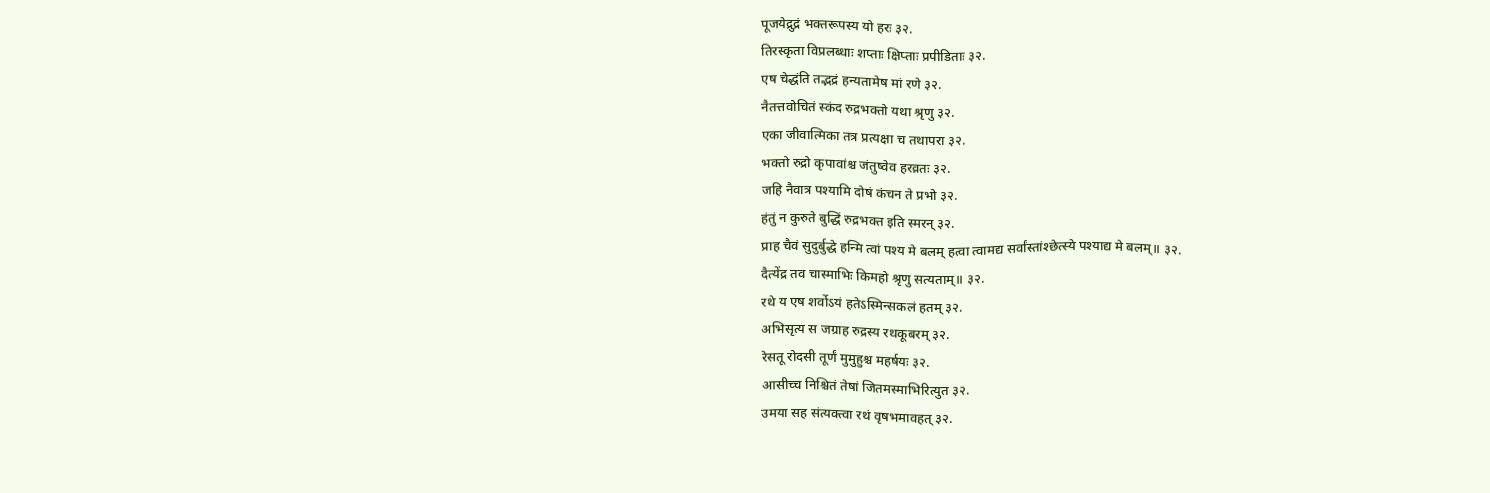पूजयेद्रुद्रं भक्तरूपस्य यो हरः ३२.
तिरस्कृता विप्रलब्धाः शप्ताः क्षिप्ताः प्रपीडिताः ३२.
एष चेद्धंति तद्भद्रं हन्यतामेष मां रणे ३२.
नैतत्तवोचितं स्कंद रुद्रभक्तो यथा श्रृणु ३२.
एका जीवात्मिका तत्र प्रत्यक्षा च तथापरा ३२.
भक्तो रुद्रो कृपावांश्च जंतुष्वेव हरव्रतः ३२.
जहि नैवात्र पश्यामि दोषं कंचन ते प्रभो ३२.
हंतुं न कुरुते बुद्धिं रुद्रभक्त इति स्मरन् ३२.
प्राह चैवं सुदुर्बुद्धे हन्मि त्वां पश्य मे बलम् हत्वा त्वामद्य सर्वांस्तांश्छेत्स्ये पश्याद्य मे बलम्॥ ३२.
दैत्येंद्र तव चास्माभिः किमहो श्रृणु सत्यताम्॥ ३२.
रथे य एष शर्वोऽयं हतेऽस्मिन्सकलं हतम् ३२.
अभिसृत्य स जग्राह रुद्रस्य रथकूबरम् ३२.
रेसतू रोदसी तूर्णं मुमुहुश्च महर्षयः ३२.
आसीच्च निश्चितं तेषां जितमस्माभिरित्युत ३२.
उमया सह संत्यक्त्वा रथं वृषभमावहत् ३२.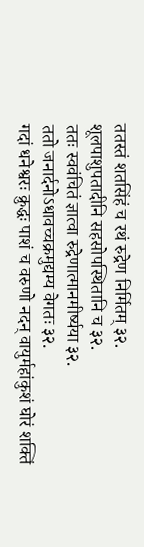ततस्तं शतसिंहं च रथं रुद्रेण निर्मितम् ३२.
शूलपाशुपतादीनि सहसोपस्थितानि च ३२.
ततः स्ववंचितं ज्ञात्वा रुद्रेणात्मानमीर्ष्यया ३२.
ततो जनार्दनोऽधावच्चक्रमुद्यम्य वेगतः ३२.
गदां धनेश्वरः क्रुद्धः पाशं च वरुणो नदन् वायुर्महांकुशं घोरं शक्तिं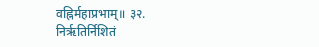वह्निर्महाप्रभाम्॥ ३२.
निर्ऋतिर्निशितं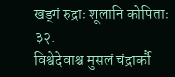खड्गं रुद्राः शूलानि कोपिताः ३२.
विश्वेदेवाश्च मुसलं चंद्रार्कौ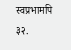स्वप्रभामपि ३२.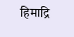हिमाद्रि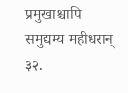प्रमुखाश्चापि समुद्यम्य महीधरान् ३२.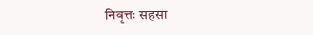निवृत्तः सहसा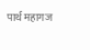पार्थ महागज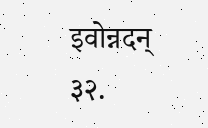इवोन्नदन् ३२.